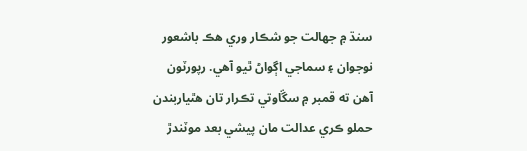سنڌ ۾ جهالت جو شڪار وري هڪ باشعور نوجوان ۽ سماجي اڳواڻ ٿيو آهي. رپورٽون آهن ته قمبر ۾ سڱاوتي تڪرار تان هٿياربندن حملو ڪري عدالت مان پيشي بعد موٽندڙ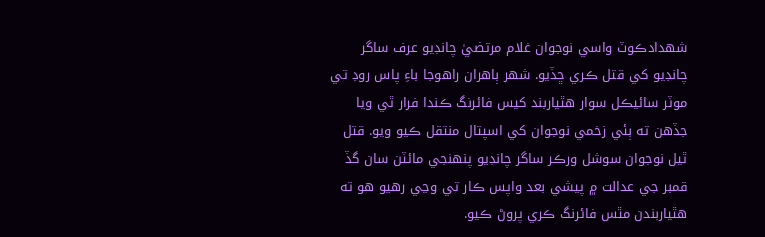شهدادڪوٽ واسي نوجوان غلام مرتضيٰ چانڊيو عرف ساگر چانڊيو کي قتل ڪري ڇڏيو. شهر ٻاهران راهوجا باءِ پاس روڊ تي موٽر سائيڪل سوار هٿياربند کيس فائرنگ ڪندا فرار ٿي ويا جڏهن ته ٻئي زخمي نوجوان کي اسپتال منتقل ڪيو ويو. قتل ٿيل نوجوان سوشل ورڪر ساگر چانڊيو پنهنجي مائٽن سان گڏ قمبر جي عدالت ۾ پيشي بعد واپس ڪار تي وڃي رهيو هو ته هٿياربندن مٿس فائرنگ ڪري پروڻ ڪيو.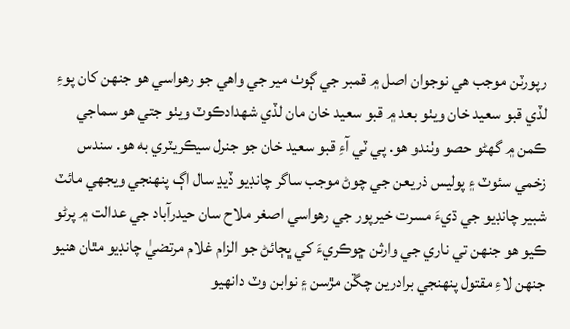رپورٽن موجب هي نوجوان اصل ۾ قمبر جي ڳوٺ مير جي واهي جو رهواسي هو جنهن کان پوءِ لڏي قبو سعيد خان ويٺو بعد ۾ قبو سعيد خان مان لڏي شهدادڪوٽ ويٺو جتي هو سماجي ڪمن ۾ گهڻو حصو وٺندو هو. پي ٽي آءِ قبو سعيد خان جو جنرل سيڪريٽري به هو. سندس زخمي سئوٽ ۽ پوليس ذريعن جي چوڻ موجب ساگر چانڊيو ڏيڍ سال اڳ پنهنجي ويجهي مائٽ شبير چانڊيو جي ڌيءَ مسرت خيرپور جي رهواسي اصغر ملاح سان حيدرآباد جي عدالت ۾ پرڻو ڪيو هو جنهن تي ناري جي وارثن ڇوڪريءَ کي ڀڄائڻ جو الزام غلام مرتضيٰ چانڊيو مٿان هنيو جنهن لاءِ مقتول پنهنجي برادرين چڱن مڙسن ۽ نوابن وٽ دانهيو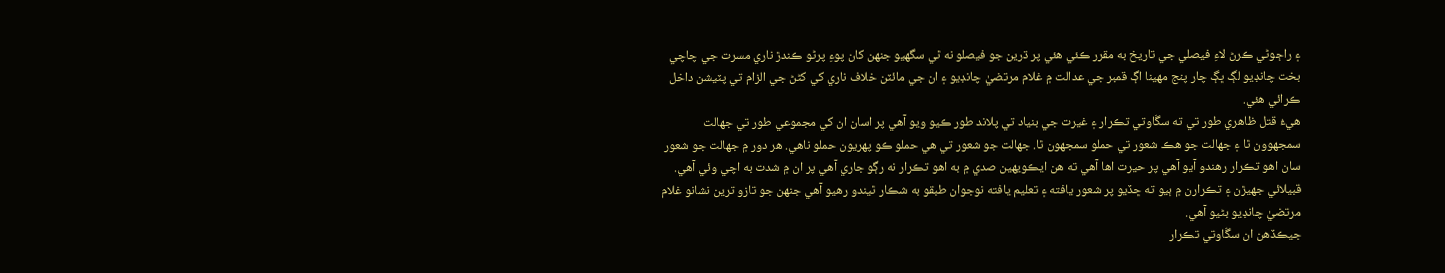۽ راڄوڻي ڪرڻ لاءِ فيصلي جي تاريخ به مقرر ڪئي هئي پر ڌرين جو فيصلو نه ٿي سگهيو جنهن کان پوءِ پرڻو ڪندڙ ناري مسرت جي چاچي بخت چانڊيو لڳ ڀڳ چار پنج مهينا اڳ قمبر جي عدالت ۾ غلام مرتضيٰ چانڊيو ۽ ان جي مائٽن خلاف ناري کي کڻڻ جي الزام تي پٽيشن داخل ڪرائي هئي.
هيءُ قتل ظاهري طور تي ته سڱاوتي تڪرار ۽ غيرت جي بنياد تي پلاند طور ڪيو ويو آهي پر اسان ان کي مجموعي طور تي جهالت سمجهوون ٿا ۽ جهالت جو هڪ شعور تي حملو سمجهون ٿا. جهالت جو شعور تي هي حملو ڪو پهريون حملو ناهي. هر دور ۾ جهالت جو شعور سان اهو تڪرار رهندو آيو آهي پر حيرت اها آهي ته هن ايڪويهين صدي ۾ به اهو تڪرار نه رڳو جاري آهي پر ان ۾ شدت به اچي وئي آهي. قبيلائي جهيڙن ۽ تڪرارن ۾ ٻيو ته ڇڏيو پر شعور يافته ۽ تعليم يافته نوجوان طبقو به شڪار ٿيندو رهيو آهي جنهن جو تازو ترين نشانو غلام مرتضيٰ چانڊيو بڻيو آهي.
جيڪڏهن ان سڱاوتي تڪرار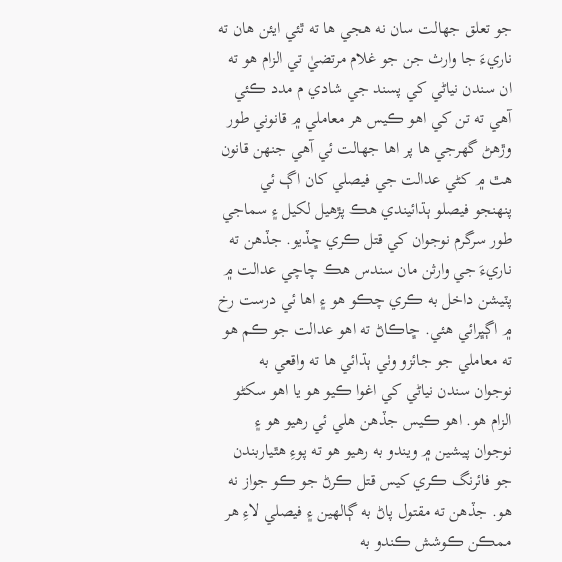جو تعلق جهالت سان نه هجي ها ته ٿئي ايئن هان ته ناريءَ جا وارث جن جو غلام مرتضيٰ تي الزام هو ته ان سندن نياڻي کي پسند جي شادي م مدد ڪئي آهي ته تن کي اهو ڪيس هر معاملي ۾ قانوني طور وڙهڻ گهرجي ها پر اها جهالت ئي آهي جنهن قانون هٿ ۾ کڻي عدالت جي فيصلي کان اڳ ئي پنهنجو فيصلو ٻڌائيندي هڪ پڙهيل لکيل ۽ سماجي طور سرگرم نوجوان کي قتل ڪري ڇڏيو. جڏهن ته ناريءَ جي وارثن مان سندس هڪ چاچي عدالت ۾ پٽيشن داخل به ڪري چڪو هو ۽ اها ئي درست رخ ۾ اڳڀرائي هئي. ڇاڪاڻ ته اهو عدالت جو ڪم هو ته معاملي جو جائزو وٺي ٻڌائي ها ته واقعي به نوجوان سندن نياڻي کي اغوا ڪيو هو يا اهو سکڻو الزام هو. اهو ڪيس جڏهن هلي ئي رهيو هو ۽ نوجوان پيشين ۾ ويندو به رهيو هو ته پوءِ هٿياربندن جو فائرنگ ڪري کيس قتل ڪرڻ جو ڪو جواز نه هو. جڏهن ته مقتول پاڻ به ڳالهين ۽ فيصلي لاءِ هر ممڪن ڪوشش ڪندو به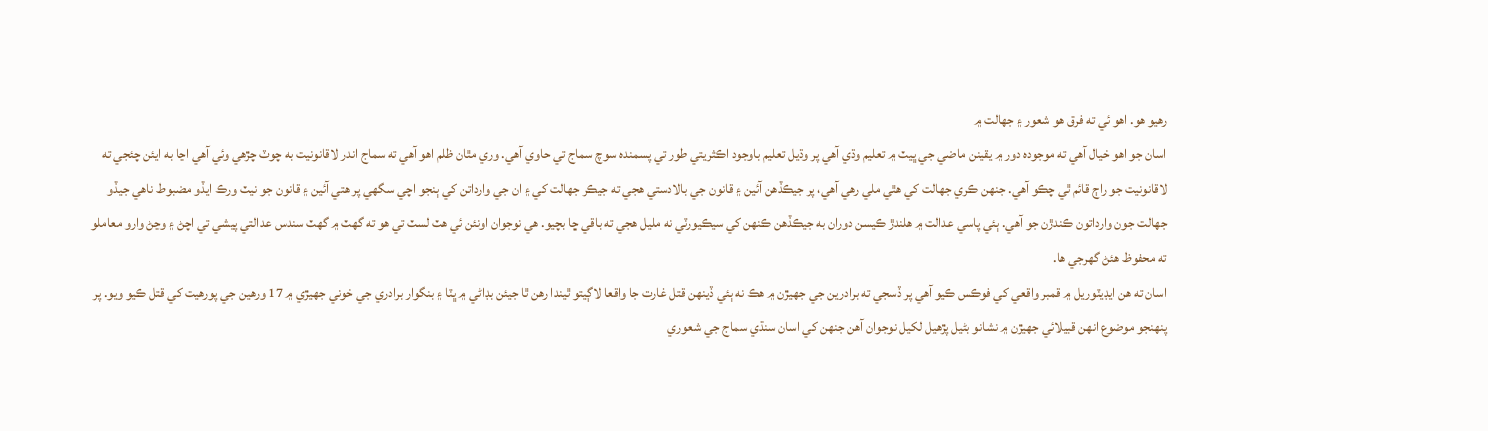رهيو هو. اهو ئي ته فرق هو شعور ۽ جهالت ۾
اسان جو اهو خيال آهي ته موجوده دور ۾ يقينن ماضي جي ڀيٽ ۾ تعليم وڌي آهي پر وڌيل تعليم باوجود اڪثريتي طور تي پسمنده سوچ سماج تي حاوي آهي. وري مٿان ظلم اهو آهي ته سماج اندر لاقانونيت به چوٽ چڙهي وئي آهي اڃا به ايئن چئجي ته لاقانونيت جو راڄ قائم ٿي چڪو آهي. جنهن ڪري جهالت کي هٿي ملي رهي آهي، پر جيڪڏهن آئين ۽ قانون جي بالادستي هجي ته جيڪر جهالت کي ۽ ان جي وارداتن کي ٻنجو اچي سگهي پر هتي آئين ۽ قانون جو نيٽ ورڪ ايڏو مضبوط ناهي جيڏو جهالت جون وارداتون ڪندڙن جو آهي. ٻئي پاسي عدالت ۾ هلندڙ ڪيسن دوران به جيڪڏهن ڪنهن کي سيڪيورٽي نه مليل هجي ته باقي ڇا بچيو. هي نوجوان اونئن ئي هٽ لسٽ تي هو ته گهٽ ۾ گهٽ سندس عدالتي پيشي تي اچڻ ۽ وڃڻ وارو معاملو ته محفوظ هئڻ گهرجي ها.
اسان ته هن ايڊيٽوريل ۾ قمبر واقعي کي فوڪس ڪيو آهي پر ڏسجي ته برادرين جي جهيڙن ۾ هڪ نه ٻئي ڏينهن قتل غارت جا واقعا لاڳيتو ٿيندا رهن ٿا جيئن بڊاڻي ۾ ڀٽا ۽ بنگوار برادري جي خوني جهيڙي ۾ 17 ورهين جي پورهيت کي قتل ڪيو ويو. پر پنهنجو موضوع انهن قبيلائي جهيڙن ۾ نشانو بڻيل پڙهيل لکيل نوجوان آهن جنهن کي اسان سنڌي سماج جي شعوري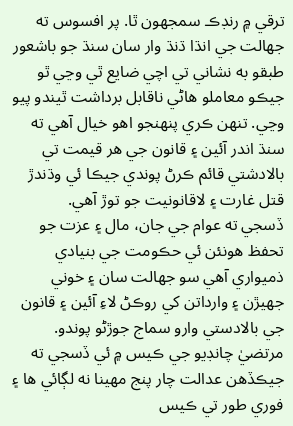ترقي ۾ رنڊڪ سمجهون ٿا. پر افسوس ته جهالت جي انڌا ڌنڌ وار سان سنڌ جو باشعور طبقو به نشاني تي اچي ضايع ٿي وڃي ٿو جيڪو معاملو هاڻي ناقابل برداشت ٿيندو پيو وڃي. تنهن ڪري پنهنجو اهو خيال آهي ته سنڌ اندر آئين ۽ قانون جي هر قيمت تي بالادشتي قائم ڪرڻ پوندي جيڪا ئي وڌندڙ قتل غارت ۽ لاقانونيت جو توڙ آهي.
ڏسجي ته عوام جي جان، مال ۽ عزت جو تحفظ هونئن ئي حڪومت جي بنيادي ذميواري آهي سو جهالت سان ۽ خوني جهيڙن ۽ وارداتن کي روڪڻ لاءِ آئين ۽ قانون جي بالادستي وارو سماج جوڙڻو پوندو. مرتضيٰ چانڊيو جي ڪيس ۾ ئي ڏسجي ته جيڪڏهن عدالت چار پنج مهينا نه لڳائي ها ۽ فوري طور تي ڪيس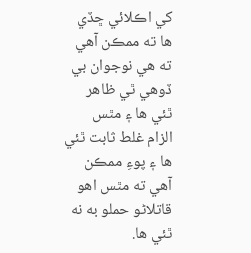کي اڪلائي ڇڏي ها ته ممڪن آهي ته هي نوجوان بي ڏوهي ٿي ظاهر ٿئي ها ۽ مٿس الزام غلط ثابت ٿئي ها ۽ پوءِ ممڪن آهي ته مٿس اهو قاتلاڻو حملو به نه ٿئي ها.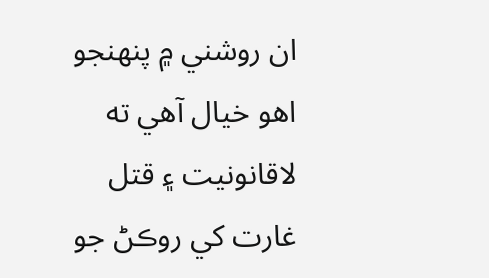ان روشني ۾ پنهنجو اهو خيال آهي ته لاقانونيت ۽ قتل غارت کي روڪڻ جو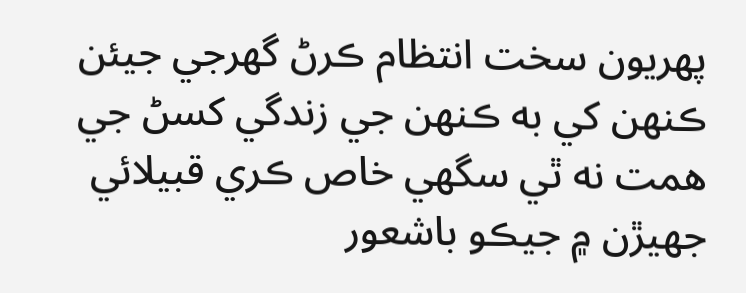پهريون سخت انتظام ڪرڻ گهرجي جيئن ڪنهن کي به ڪنهن جي زندگي کسڻ جي همت نه ٿي سگهي خاص ڪري قبيلائي جهيڙن ۾ جيڪو باشعور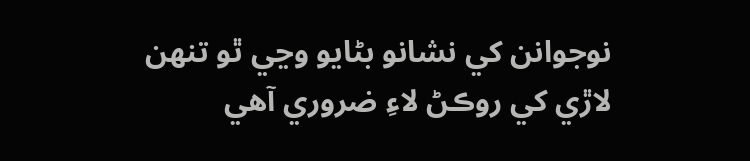نوجوانن کي نشانو بڻايو وڃي ٿو تنهن لاڙي کي روڪڻ لاءِ ضروري آهي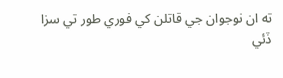ته ان نوجوان جي قاتلن کي فوري طور تي سزا ڏئي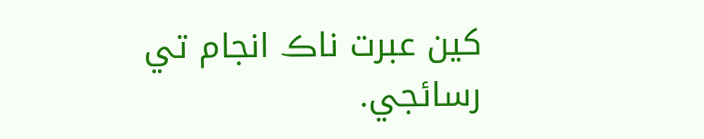کين عبرت ناڪ انجام تي رسائجي.